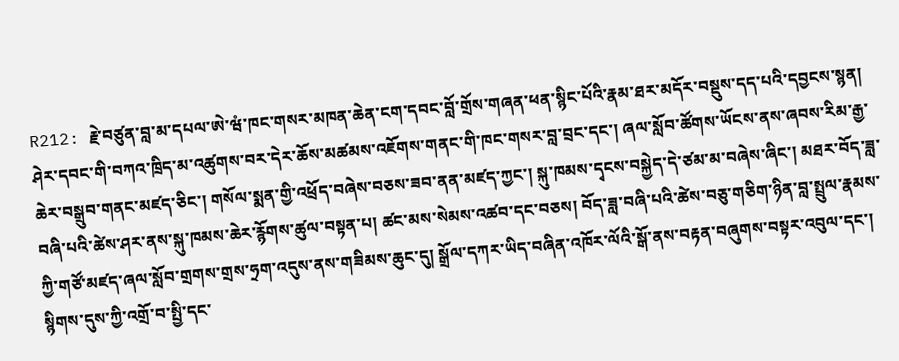R212: རྗེ་བཙུན་བླ་མ་དཔལ་ཨེ་ཝཾ་ཁང་གསར་མཁན་ཆེན་ངག་དབང་བློ་གྲོས་གཞན་ཕན་སྙིང་པོའི་རྣམ་ཐར་མདོར་བསྡུས་དད་པའི་དབྱངས་སྙན།
ཤེར་དབང་གི་བཀའ་ཁྲིད་མ་འཚུགས་བར་དེར་ཆོས་མཚམས་འཇོགས་གནང་གི་ཁང་གསར་བླ་བྲང་དང་། ཞལ་སློབ་ཚོགས་ཡོངས་ནས་ཞབས་རིམ་རྒྱ་ཆེར་བསྒྲུབ་གནང་མཛད་ཅིང་། གསོལ་སྨན་གྱི་འཕྲོད་བཞེས་བཅས་ཟབ་ནན་མཛད་ཀྱང་། སྐུ་ཁམས་དྭངས་བསྐྱེད་དེ་ཙམ་མ་བཞེས་ཞིང་། མཐར་བོད་ཟླ་བཞི་པའི་ཚེས་ཤར་ནས་སྐུ་ཁམས་ཆེར་རྙོགས་ཚུལ་བསྟན་པ། ཚང་མས་སེམས་འཚབ་དང་བཅས། བོད་ཟླ་བཞི་པའི་ཚེས་བཅུ་གཅིག་ཉིན་བླ་སྤྲུལ་རྣམས་ཀྱི་གཙོ་མཛད་ཞལ་སློབ་གྲགས་གྲས་ཧྲག་འདུས་ནས་གཟིམས་ཆུང་དུ། སྒྲོལ་དཀར་ཡིད་བཞིན་འཁོར་ལོའི་སྒོ་ནས་བརྟན་བཞུགས་བསྟར་འབུལ་དང་། སྙིགས་དུས་ཀྱི་འགྲོ་བ་སྤྱི་དང་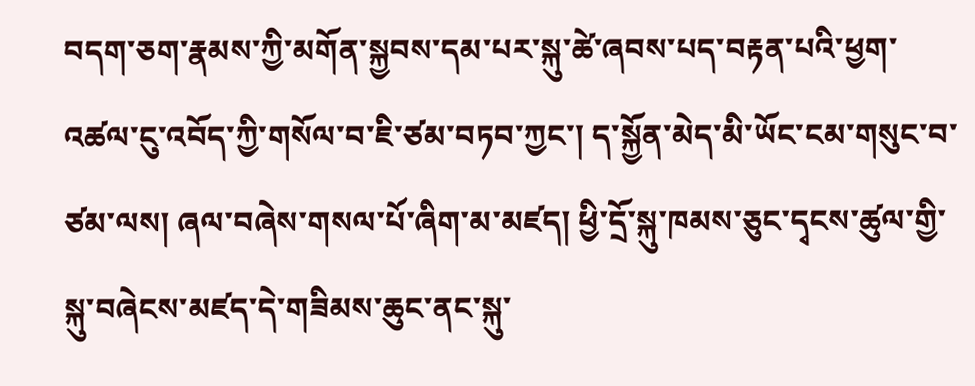བདག་ཅག་རྣམས་ཀྱི་མགོན་སྐྱབས་དམ་པར་སྐུ་ཚེ་ཞབས་པད་བརྟན་པའི་ཕྱག་འཚལ་ངུ་འབོད་ཀྱི་གསོལ་བ་ཇི་ཙམ་བཏབ་ཀྱང་། ད་སྐྱོན་མེད་མི་ཡོང་ངམ་གསུང་བ་ཙམ་ལས། ཞལ་བཞེས་གསལ་པོ་ཞིག་མ་མཛད། ཕྱི་དྲོ་སྐུ་ཁམས་ཅུང་དྭངས་ཚུལ་གྱི་སྐུ་བཞེངས་མཛད་དེ་གཟིམས་ཆུང་ནང་སྐུ་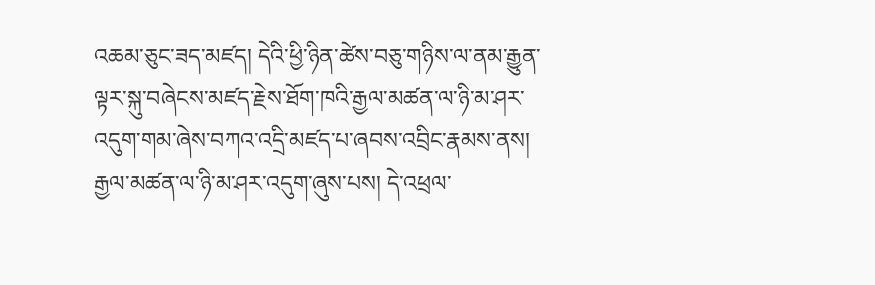འཆམ་ཅུང་ཟད་མཛད། དེའི་ཕྱི་ཉིན་ཚེས་བཅུ་གཉིས་ལ་ནམ་རྒྱུན་ལྟར་སྐུ་བཞེངས་མཛད་རྗེས་ཐོག་ཁའི་རྒྱལ་མཚན་ལ་ཉི་མ་ཤར་འདུག་གམ་ཞེས་བཀའ་འདྲི་མཛད་པ་ཞབས་འབྲིང་རྣམས་ནས། རྒྱལ་མཚན་ལ་ཉི་མ་ཤར་འདུག་ཞུས་པས། དེ་འཕྲལ་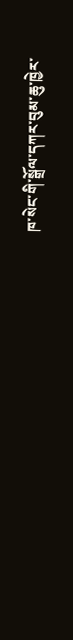ཁ་སེང་གི་སྒྲོལ་དཀར་བུམ་ཆུ་ཁྱེར་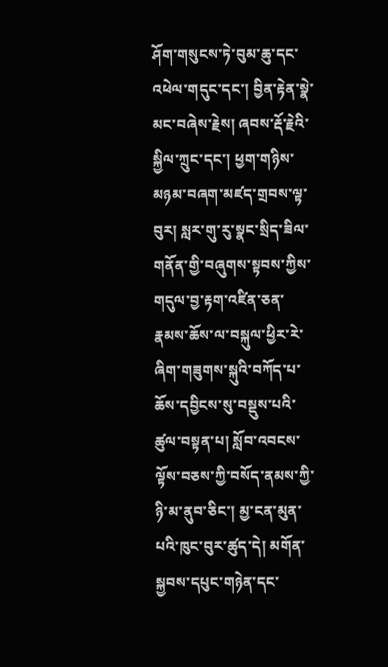ཤོག་གསུངས་ཏེ་བུམ་ཆུ་དང་འཕེལ་གདུང་དང་། བྱིན་རྟེན་སྣེ་མང་བཞེས་རྗེས། ཞབས་རྡོ་རྗེའི་སྐྱིལ་ཀྲུང་དང་། ཕྱག་གཉིས་མཉམ་བཞག་མཛད་གྲབས་ལྟ་བུར། སླར་གུ་རུ་སྣང་སྲིད་ཟིལ་གནོན་གྱི་བཞུགས་སྟབས་ཀྱིས་གདུལ་བྱ་རྟག་འཛིན་ཅན་རྣམས་ཆོས་ལ་བསྐུལ་ཕྱིར་རེ་ཞིག་གཟུགས་སྐུའི་བཀོད་པ་ཆོས་དབྱིངས་སུ་བསྡུས་པའི་ཚུལ་བསྟན་པ། སློབ་འབངས་ལྟོས་བཅས་ཀྱི་བསོད་ནམས་ཀྱི་ཉི་མ་ནུབ་ཅིང་། མྱ་ངན་མུན་པའི་ཁུང་བུར་ཚུད་དེ། མགོན་སྐྱབས་དཔུང་གཉེན་དང་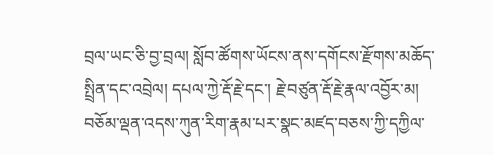བྲལ་ཡང་ཅི་བྱ་བྲལ། སློབ་ཚོགས་ཡོངས་ནས་དགོངས་རྫོགས་མཆོད་སྤྲིན་དང་འབྲེལ། དཔལ་ཀྱེ་རྡོ་རྗེ་དང་། རྗེ་བཙུན་རྡོ་རྗེ་རྣལ་འབྱོར་མ། བཅོམ་ལྡན་འདས་ཀུན་རིག་རྣམ་པར་སྣང་མཛད་བཅས་ཀྱི་དཀྱིལ་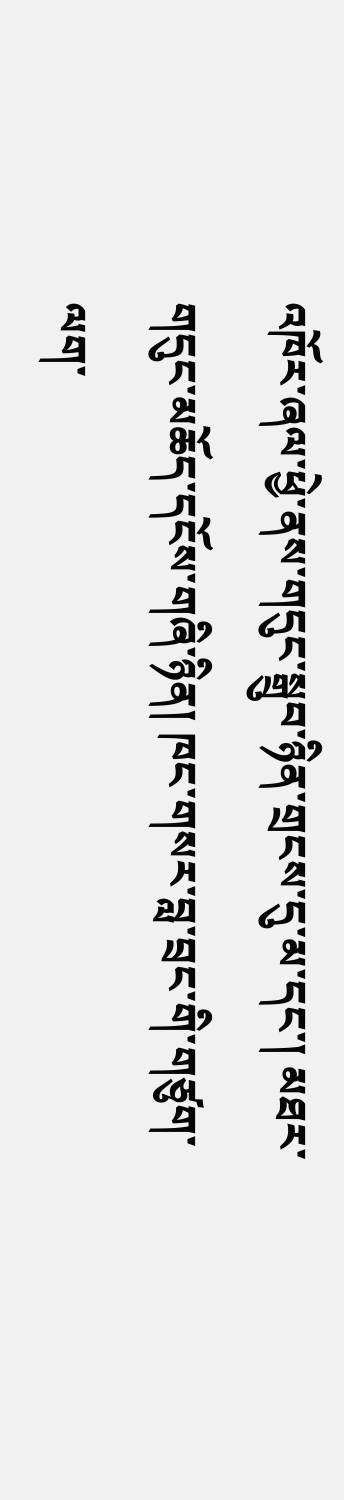འཁོར་ཞལ་ཕྱེ་ནས་གདུང་སྒྲུབ་ཉིན་གྲངས་དུ་མ་དང་། མཐར་གདུང་མཆོད་དངོས་གཞི་ཉིན། ཁང་གསར་བླ་བྲང་གི་གཙུག་ལག་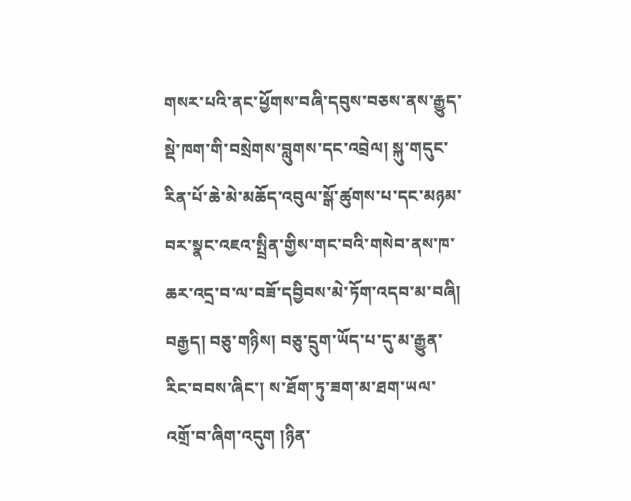གསར་པའི་ནང་ཕྱོགས་བཞི་དབུས་བཅས་ནས་རྒྱུད་སྡེ་ཁག་གི་བསྲེགས་བླུགས་དང་འབྲེལ། སྐུ་གདུང་རིན་པོ་ཆེ་མེ་མཆོད་འབུལ་སྒོ་ཚུགས་པ་དང་མཉམ་བར་སྣང་འཇའ་སྤྲིན་གྱིས་གང་བའི་གསེབ་ནས་ཁ་ཆར་འདྲ་བ་ལ་བཟོ་དབྱིབས་མེ་ཏོག་འདབ་མ་བཞི། བརྒྱད། བཅུ་གཉིས། བཅུ་དྲུག་ཡོད་པ་དུ་མ་རྒྱུན་རིང་བབས་ཞིང་། ས་ཐོག་ཏུ་ཟག་མ་ཐག་ཡལ་འགྲོ་བ་ཞིག་འདུག །ཉིན་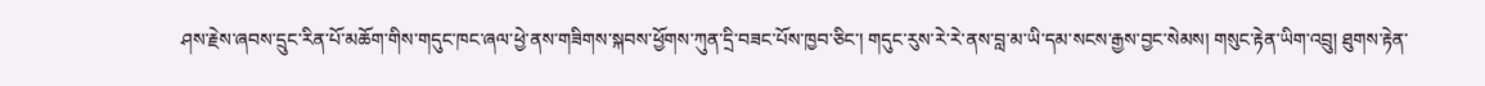ཤས་རྗེས་ཞབས་དྲུང་རིན་པོ་མཆོག་གིས་གདུང་ཁང་ཞལ་ཕྱེ་ནས་གཟིགས་སྐབས་ཕྱོགས་ཀུན་དྲི་བཟང་པོས་ཁྱབ་ཅིང་། གདུང་རུས་རེ་རེ་ནས་བླ་མ་ཡི་དམ་སངས་རྒྱས་བྱང་སེམས། གསུང་རྟེན་ཡིག་འབྲུ། ཐུགས་རྟེན་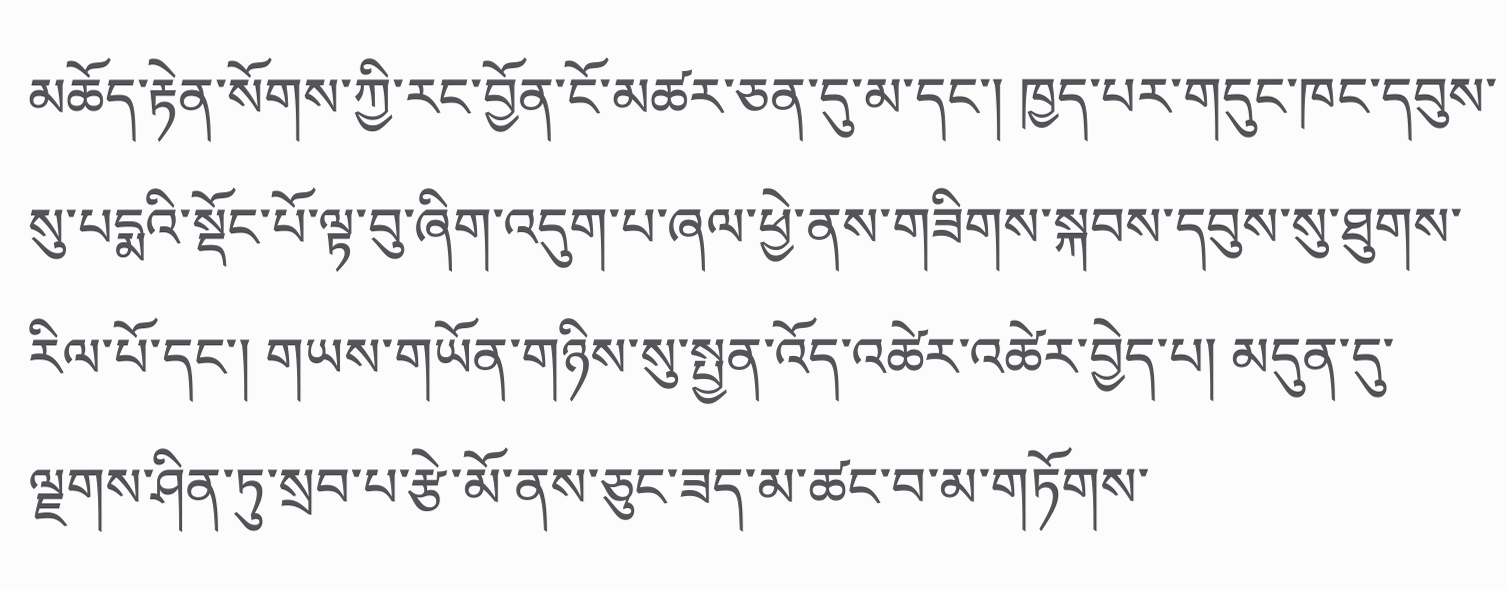མཆོད་རྟེན་སོགས་ཀྱི་རང་བྱོན་ངོ་མཚར་ཅན་དུ་མ་དང་། ཁྱད་པར་གདུང་ཁང་དབུས་སུ་པདྨའི་སྡོང་པོ་ལྟ་བུ་ཞིག་འདུག་པ་ཞལ་ཕྱེ་ནས་གཟིགས་སྐབས་དབུས་སུ་ཐུགས་རིལ་པོ་དང་། གཡས་གཡོན་གཉིས་སུ་སྤྱན་འོད་འཚེར་འཚེར་བྱེད་པ། མདུན་དུ་ལྗགས་ཤིན་ཏུ་སྲབ་པ་རྩེ་མོ་ནས་ཅུང་ཟད་མ་ཚང་བ་མ་གཏོགས་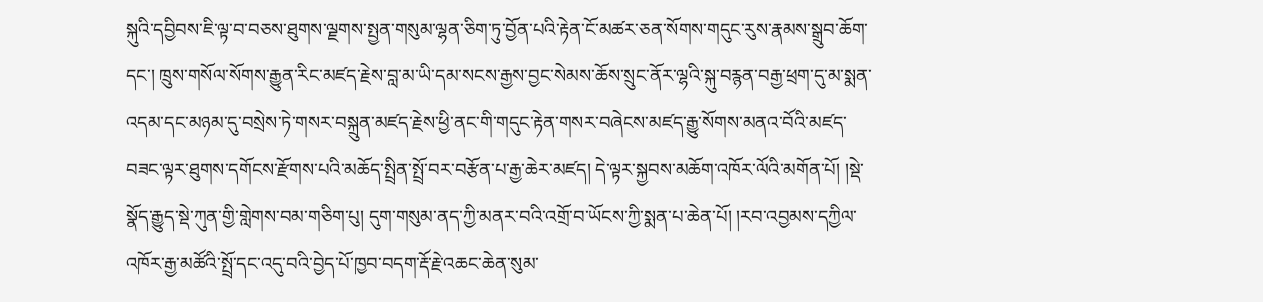སྐུའི་དབྱིབས་ཇི་ལྟ་བ་བཅས་ཐུགས་ལྗགས་སྤྱན་གསུམ་ལྷན་ཅིག་ཏུ་བྱོན་པའི་རྟེན་ངོ་མཚར་ཅན་སོགས་གདུང་རུས་རྣམས་སྒྲུབ་ཆོག་དང་། ཁྲུས་གསོལ་སོགས་རྒྱུན་རིང་མཛད་རྗེས་བླ་མ་ཡི་དམ་སངས་རྒྱས་བྱང་སེམས་ཆོས་སྲུང་ནོར་ལྷའི་སྐུ་བརྙན་བརྒྱ་ཕྲག་དུ་མ་སྨན་འདམ་དང་མཉམ་དུ་བསྲེས་ཏེ་གསར་བསྐྲུན་མཛད་རྗེས་ཕྱི་ནང་གི་གདུང་རྟེན་གསར་བཞེངས་མཛད་རྒྱུ་སོགས་མནའ་བོའི་མཛད་བཟང་ལྟར་ཐུགས་དགོངས་རྫོགས་པའི་མཆོད་སྤྲིན་སྤྲོ་བར་བརྩོན་པ་རྒྱ་ཆེར་མཛད། དེ་ལྟར་སྐྱབས་མཆོག་འཁོར་ལོའི་མགོན་པོ། །སྡེ་སྣོད་རྒྱུད་སྡེ་ཀུན་གྱི་གླེགས་བམ་གཅིག་པུ། དུག་གསུམ་ནད་ཀྱི་མནར་བའི་འགྲོ་བ་ཡོངས་ཀྱི་སྨན་པ་ཆེན་པོ། །རབ་འབྱམས་དཀྱིལ་འཁོར་རྒྱ་མཚོའི་སྤྲོ་དང་འདུ་བའི་བྱེད་པོ་ཁྱབ་བདག་རྡོ་རྗེ་འཆང་ཆེན་སུམ་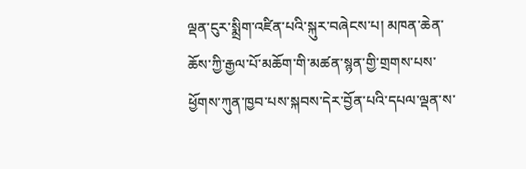ལྡན་ངུར་སྨྲིག་འཛིན་པའི་སྐུར་བཞེངས་པ། མཁན་ཆེན་ཆོས་ཀྱི་རྒྱལ་པོ་མཆོག་གི་མཚན་སྙན་གྱི་གྲགས་པས་ཕྱོགས་ཀུན་ཁྱབ་པས་སྐབས་དེར་བྱོན་པའི་དཔལ་ལྡན་ས་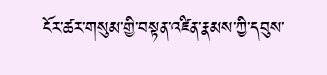ངོར་ཚར་གསུམ་གྱི་བསྟན་འཛིན་རྣམས་ཀྱི་དབུས་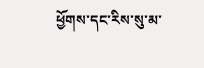ཕྱོགས་དང་རིས་སུ་མ་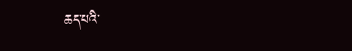ཆད་པའི་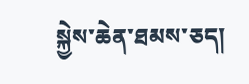སྐྱེས་ཆེན་ཐམས་ཅད།